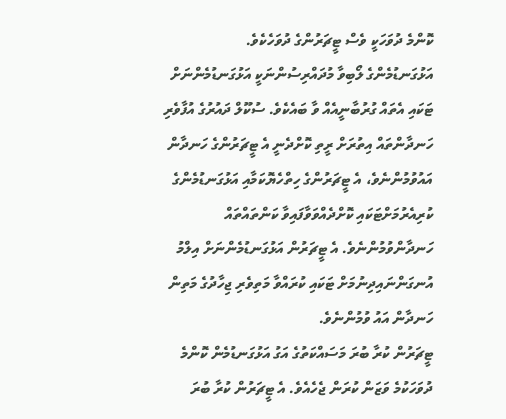ކޮންމެ ދުވަހަކީ ވެސް ޓީޗަރުންގެ ދުވަހެކެވެ.
އަޅުގަނޑުމެންގެ ލޯބިވާ މުދައްރިސުންނަކީ އަޅުގަނޑުމެންނަށް ޓަކައި އެތައް ގުރުބާނީއެއް ވާ ބައެކެވެ. ސުކޫލް ދައުރުގެ އުފާވެރި ހަނދާންތައް އިތުރަށް ރީތި ކޮށްދެނީ އެ ޓީޗަރުންގެ ހަނދާން އައުވުމުންނެވެ، އެ ޓީޗަރުންގެ ހިތްހެޔޮކަމާއި އަޅުގަނޑުމެންގެ ކުރިއެރުމަށްޓަކައި ކޮށްދެއްވަވާފައިވާ ކަންތައްތައް ހަނދާންވުމުންނެވެ. އެ ޓީޗަރުން އަޅުގަނޑުމެންނަށް އިލްމު އުނގަންނައިދިނުމަށް ޓަކައި ކުރައްވާ މަތިވެރި ޖިހާދުގެ މަތިން ހަނދާން އައު ވުމުންނެވެ.
ޓީޗަރުން ކުރާ ބުރަ މަސައްކަތުގެ އަގު އަޅުގަނޑުމެން ކޮންމެ ދުވަހަކުމެ ވަޒަން ކުރަން ޖެހެއެވެ. އެ ޓީޗަރުން ކުރާ ބުރަ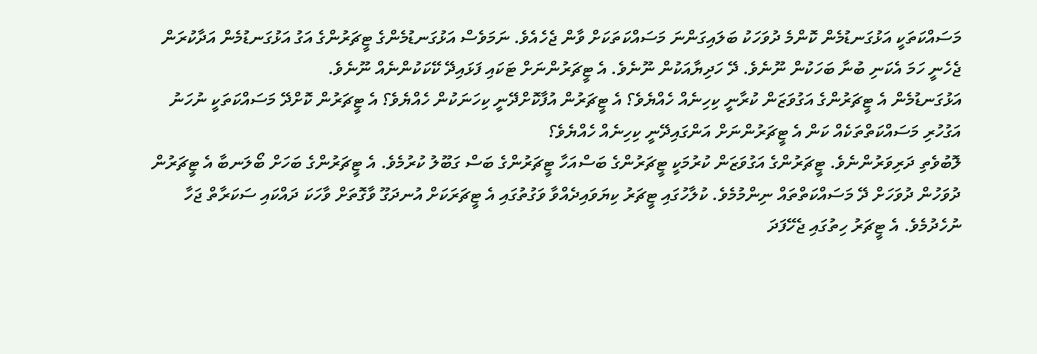މަސައްކަތަކީ އަޅުގަނޑުމެން ކޮންމެ ދުވަހަކު ބަލައިގަންނަ މަސައްކަތަކަށް ވާން ޖެހެއެވެ. ނަމަވެސް އަޅުގަނޑުމެންގެ ޓީޗަރުންގެ އަގު އަޅުގަނޑުމެން އަދާކުރަން ޖެހެނީ ހަމަ އެކަނި ބުނާ ބަހަކުން ނޫނެވެ. ދޭ ހަދިޔާއަކުން ނޫނެވެ. އެ ޓީޗަރުންނަށް ޓަކައި ފަޅައިދޭ ކޭކަކުންނެއް ނޫނެވެ.
އަޅުގަނޑުމެން އެ ޓީޗަރުންގެ އަގުވަޒަން ކުރާނީ ކިހިނެއް ހެއްޔެވެ؟ އެ ޓީޗަރުން އުފާކޮށްދޭނީ ކިހަނަކުން ހެއްޔެވެ؟ އެ ޓީޗަރުން ކޮށްދޭ މަސައްކަތަކީ ނުހަނު އަގުހުރި މަސައްކަތްތަކެއް ކަން އެ ޓީޗަރުންނަށް އަންގައިދޭނީ ކިހިނެއް ހެއްޔެވެ؟
ލޮބުވެތި ދަރިވަރުންނެވެ. ޓީޗަރުންގެ އަގުވަޒަން ކުރުމަކީ ޓީޗަރުންގެ ބަސްއަހާ ޓީޗަރުންގެ ބަސް ގަބޫލު ކުރުމެވެ. އެ ޓީޗަރުންގެ ބަހަށް ބޯލަނބާ އެ ޓީޗަރުން ދުވަހުން ދުވަހަށް ދޭ މަސައްކަތްތައް ނިންމުމެވެ. ކުލާހުގައި ޓީޗަރު ކިޔަވައިދެއްވާ ވަގުތުގައި އެ ޓީޗަރަކަށް އުނދަގޫ ވާގޮތަށް ވާހަކަ ދައްކައި ސަކަރާތް ޖަހާ ނުހެދުމެވެ. އެ ޓީޗަރު ހިތުގައި ޖެހޭފަދަ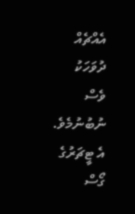އެއްޗެއް ދުވަހަކު ވެސް ނުބުނުމެވެ. އެ ޓީޗަރުގެ ގޯސް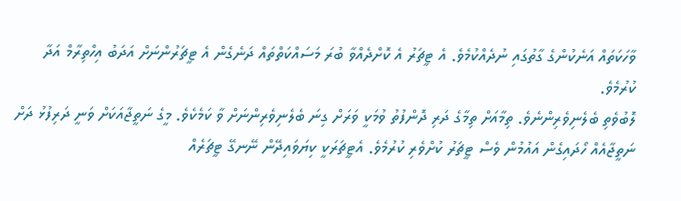ވާހަކަތައް އަނެކުންގެ ގާތުގައި ނުދެއްކުމެވެ. އެ ޓީޗަރު އެ ކޮށްދެއްވާ ބުރަ މަސައްކަތްތައް ދަނެގެން އެ ޓީޗަރުންނަށް އަދަބު އިހްތިރާމް އަދާ ކުރުމެވެ.
ލޮބުވެތި ބެލެނިވެރިންނެވެ. ތިމާއަށް ތިމާގެ ދަރި ދޮންފުތު ވުމަކީ ވަރަށް ގިނަ ބެލެނިވެރިންނަށް ވާ ކަމެކެވެ. މީގެ ނަތީޖާއަކަށް ވަނީ ދަރިފުޅު ދަށް ނަތީޖާއެއް ހޯދައިގެން އައުމުން ވެސް ޓީޗަރު ކުށްވެރި ކުރުމެވެ. އެޓީޗަރަކީ ކިޔަވައިދޭން ނޭނގޭ ޓީޗަރެއް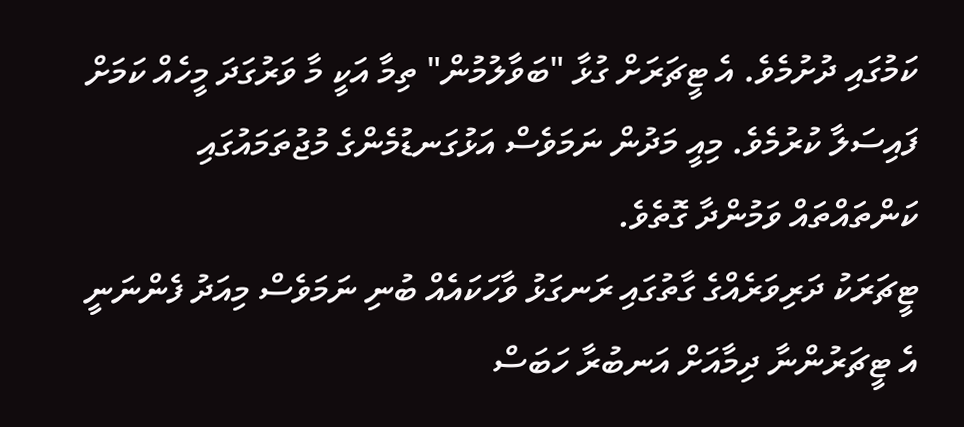ކަމުގައި ދުށުމެވެ. އެ ޓީޗަރަށް ގުޅާ "ބަވާލުމުން" ތިމާ އަކީ މާ ވަރުގަދަ މީހެއް ކަމަށް ފައިސަލާ ކުރުމެވެ. މިއީ މަދުން ނަމަވެސް އަޅުގަނޑުމެންގެ މުޖުތަމައުގައި ކަންތައްތައް ވަމުންދާ ގޮތެވެ.
ޓީޗަރަކު ދަރިވަރެއްގެ ގާތުގައި ރަނގަޅު ވާހަކައެއް ބުނި ނަމަވެސް މިއަދު ފެންނަނީ އެ ޓީޗަރުންނާ ދިމާއަށް އަނބުރާ ހަބަސް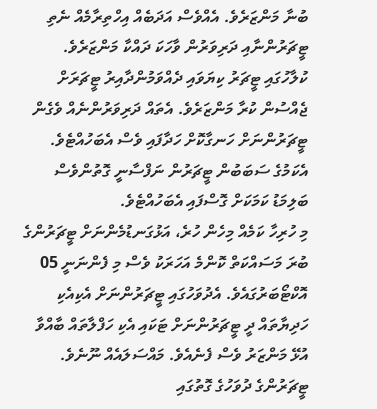ބުނާ މަންޒަރެވެ. އެއްވެސް އަދަބެއް އިހްތިރާމެއް ނެތި ޓީޗަރުންނާއި ދަރިވަރުން ވާހަކަ ދައްކާ މަންޒަރެވެ. ކުލާހުގައި ޓީޗަރު ކިޔަވައި ދެއްވަމުންދާއިރު ޓީޗަރަށް ޖެއްސުން ކުރާ މަންޒަރެވެ. އެތައް ދަރިވަރުންނެއް ވެގެން ޓީޗަރުންނަށް ހަނގާކޮށް ހަދާފައި ވެސް އެބަހުއްޓެވެ. އެކަމުގެ ސަބަބުން ޓީޗަރުން ނަފްސާނީ ގޮތުންވެސް ބަލިމަޑު ކަމަކަށް ގޮސްފައި އެބަހުއްޓެވެ.
މި ހުރިހާ ކަމެއް މިހެން ހުރެ، އަޅުގަނޑުމެންނަށް ޓީޗަރުންގެ ބުރަ މަސައްކަތް ކޮންމެ އަހަރަކު ވެސް މި ފެންނަނީ 05 އޮކްޓޯބަރުގައެވެ. އެދުވަހުގައި ޓީޗަރުންނަށް އެކިއެކި ހަދިޔާތައް ދީ ޓީޗަރުންނަށް ޓަކައި އެކި ހަފްލާތައް ބާއްވާ އުޅޭ މަންޒަރު ވެސް ފެނެއެވެ. މައްސަލައެއް ނޫނެވެ. ޓީޗަރުންގެ ދުވަހުގެ ގޮތުގައި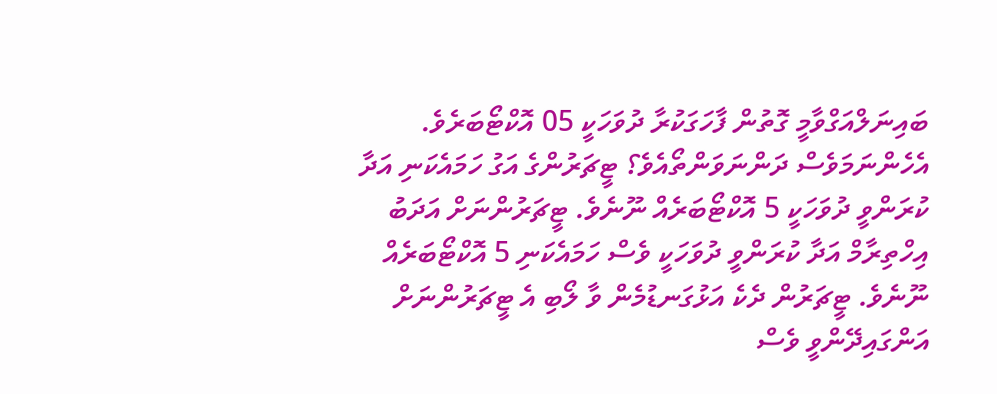ބައިނަލްއަގްވާމީ ގޮތުން ފާހަގަކުރާ ދުވަހަކީ 05 އޮކްޓޯބަރެވެ.
އެހެންނަމަވެސް ދަންނަވަންތޯއެވެ؟ ޓީޗަރުންގެ އަގު ހަމައެކަނި އަދާ ކުރަންވީ ދުވަހަކީ 5 އޮކްޓޯބަރެއް ނޫނެވެ. ޓީޗަރުންނަށް އަދަބު އިހްތިރާމް އަދާ ކުރަންވީ ދުވަހަކީ ވެސް ހަމައެކަނި 5 އޮކްޓޯބަރެއް ނޫނެވެ. ޓީޗަރުން ދެކެ އަޅުގަނޑުމެން ވާ ލޯބި އެ ޓީޗަރުންނަށް އަންގައިދޭންވީ ވެސް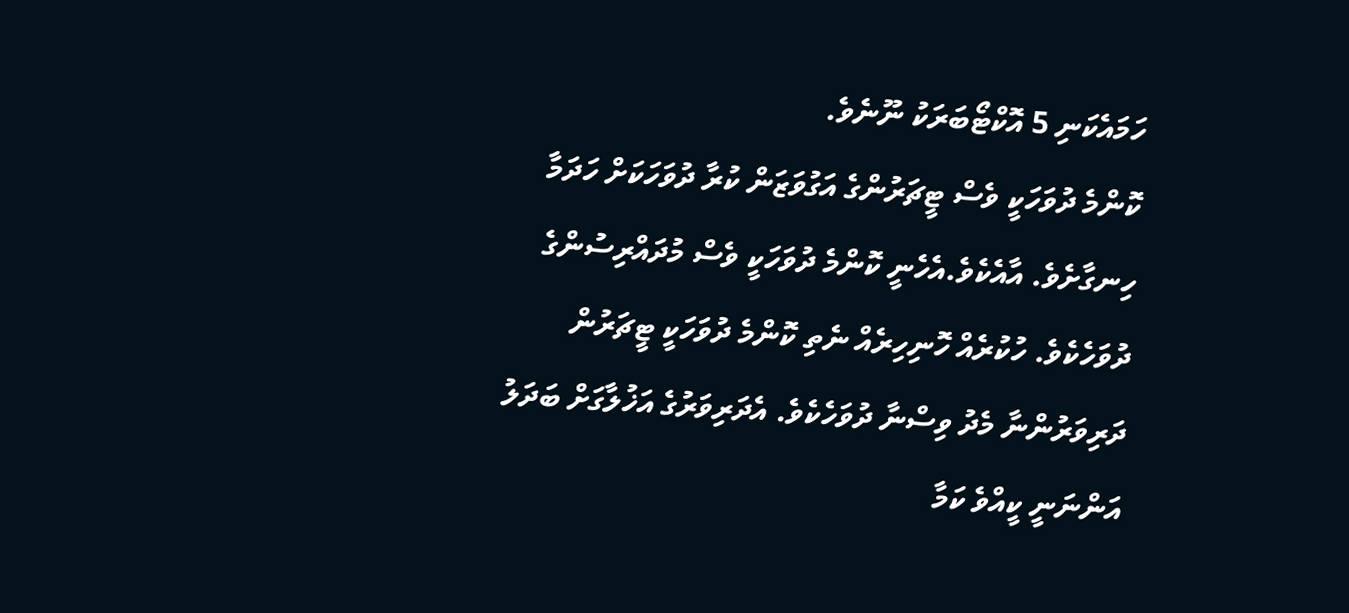ހަމައެކަނި 5 އޮކްޓޯބަރަކު ނޫނެވެ.
ކޮންމެ ދުވަހަކީ ވެސް ޓީޗަރުންގެ އަގުވަޒަން ކުރާ ދުވަހަކަށް ހަދަމާ ހިނގާށެވެ. އާއެކެވެ.އެހެނީ ކޮންމެ ދުވަހަކީ ވެސް މުދައްރިސުންގެ ދުވަހެކެވެ. ހުކުރެއް ހޮނިހިރެއް ނެތި ކޮންމެ ދުވަހަކީ ޓީޗަރުން ދަރިވަރުންނާ މެދު ވިސްނާ ދުވަހެކެވެ. އެދަރިވަރުގެ އަޚުލާގަށް ބަދަލު އަންނަނީ ކީއްވެ ކަމާ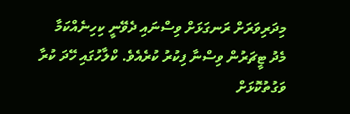މިދަރިވަރަށް ރަނގަޅަށް ވިސްނައި ދެވޭނީ ކިހިނެއްކަމާ މެދު ޓީޗަރުން ވިސްނާ ފިކުރު ކުރެއެވެ. ކްލާހުގައި ހޭދަ ކުރާ ވަގުތުކޮޅަށް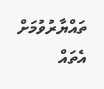ތައްޔާރުވުމަށް އެތައް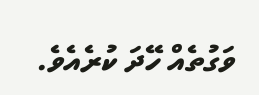ވަގުތެއް ހޭދަ ކުރެއެވެ.